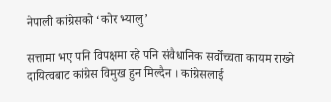नेपाली कांग्रेसको ‘कोर भ्यालु’

सत्तामा भए पनि विपक्षमा रहे पनि संवैधानिक सर्वोच्चता कायम राख्ने दायित्वबाट कांग्रेस विमुख हुन मिल्दैन । कांग्रेसलाई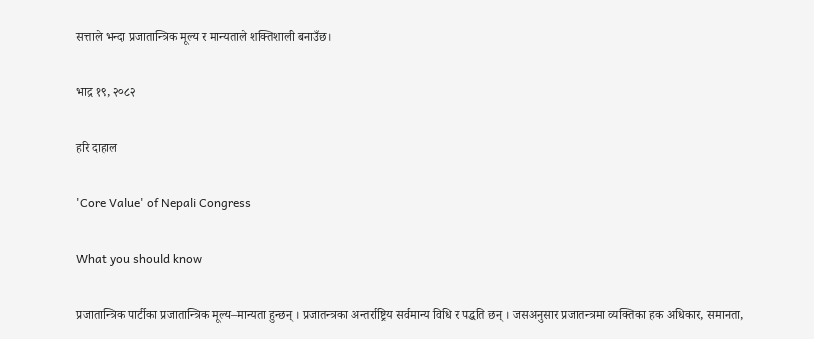सत्ताले भन्दा प्रजातान्त्रिक मूल्य र मान्यताले शक्तिशाली बनाउँछ।

भाद्र १९, २०८२

हरि दाहाल

'Core Value' of Nepali Congress

What you should know

प्रजातान्त्रिक पार्टीका प्रजातान्त्रिक मूल्य–मान्यता हुन्छन् । प्रजातन्त्रका अन्तर्राष्ट्रिय सर्वमान्य विधि र पद्धति छन् । जसअनुसार प्रजातन्त्रमा व्यक्तिका हक अधिकार, समानता,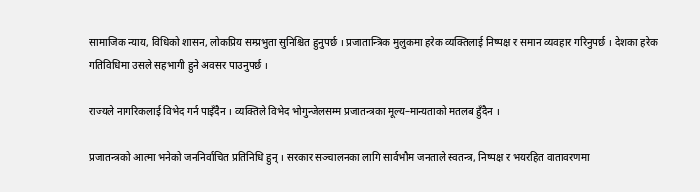सामाजिक न्याय, विधिको शासन, लोकप्रिय सम्प्रभुता सुनिश्चित हुनुपर्छ । प्रजातान्त्रिक मुलुकमा हरेक व्यक्तिलाई निष्पक्ष र समान व्यवहार गरिनुपर्छ । देशका हरेक गतिविधिमा उसले सहभागी हुने अवसर पाउनुपर्छ ।

राज्यले नागरिकलाई विभेद गर्न पाइँदैन । व्यक्तिले विभेद भोगुन्जेलसम्म प्रजातन्त्रका मूल्य–मान्यताको मतलब हुँदैन ।

प्रजातन्त्रको आत्मा भनेको जननिर्वाचित प्रतिनिधि हुन् । सरकार सञ्चालनका लागि सार्वभौम जनताले स्वतन्त्र, निष्पक्ष र भयरहित वातावरणमा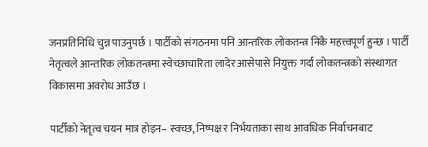जनप्रतिनिधि चुन्न पाउनुपर्छ । पार्टीको संगठनमा पनि आन्तरिक लोकतन्त्र निकै महत्त्वपूर्ण हुन्छ । पार्टी नेतृत्वले आन्तरिक लोकतन्त्रमा स्वेच्छाचारिता लादेर आसेपासे नियुक्त गर्दा लोकतन्त्रको संस्थागत विकासमा अवरोध आउँछ ।

पार्टीको नेतृत्व चयन मात्र होइन– स्वच्छ, निष्पक्ष र निर्भयताका साथ आवधिक निर्वाचनबाट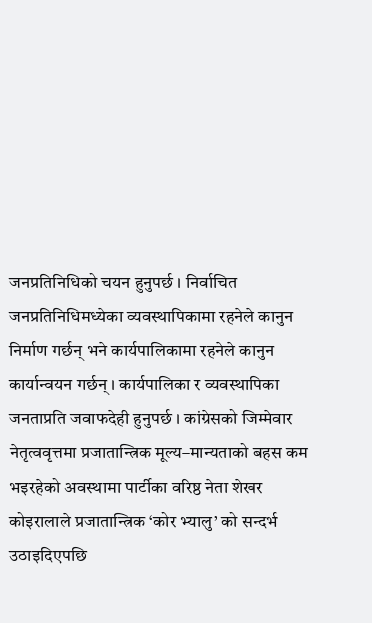जनप्रतिनिधिको चयन हुनुपर्छ । निर्वाचित जनप्रतिनिधिमध्येका व्यवस्थापिकामा रहनेले कानुन निर्माण गर्छन् भने कार्यपालिकामा रहनेले कानुन कार्यान्वयन गर्छन् । कार्यपालिका र व्यवस्थापिका जनताप्रति जवाफदेही हुनुपर्छ । कांग्रेसको जिम्मेवार नेतृत्ववृत्तमा प्रजातान्त्रिक मूल्य–मान्यताको बहस कम भइरहेको अवस्थामा पार्टीका वरिष्ठ नेता शेखर कोइरालाले प्रजातान्त्रिक ‘कोर भ्यालु’ को सन्दर्भ उठाइदिएपछि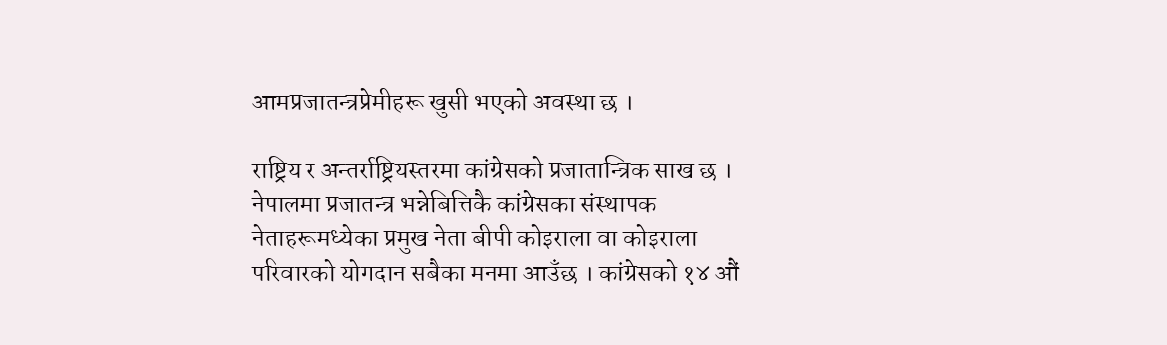आमप्रजातन्त्रप्रेमीहरू खुसी भएको अवस्था छ ।

राष्ट्रिय र अन्तर्राष्ट्रियस्तरमा कांग्रेसको प्रजातान्त्रिक साख छ । नेपालमा प्रजातन्त्र भन्नेबित्तिकै कांग्रेसका संस्थापक नेताहरूमध्येका प्रमुख नेता बीपी कोइराला वा कोइराला परिवारको योगदान सबैका मनमा आउँछ । कांग्रेसको १४ औं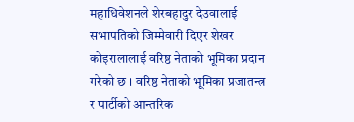महाधिवेशनले शेरबहादुर देउवालाई सभापतिको जिम्मेवारी दिएर शेखर कोइरालालाई वरिष्ठ नेताको भूमिका प्रदान गरेको छ । वरिष्ठ नेताको भूमिका प्रजातन्त्र र पार्टीको आन्तरिक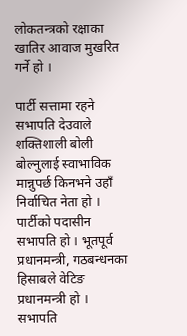लोकतन्त्रको रक्षाका खातिर आवाज मुखरित गर्ने हो ।

पार्टी सत्तामा रहने सभापति देउवाले शक्तिशाली बोली बोल्नुलाई स्वाभाविक मान्नुपर्छ किनभने उहाँ निर्वाचित नेता हो । पार्टीको पदासीन सभापति हो । भूतपूर्व प्रधानमन्त्री, गठबन्धनका हिसाबले वेटिङ प्रधानमन्त्री हो । सभापति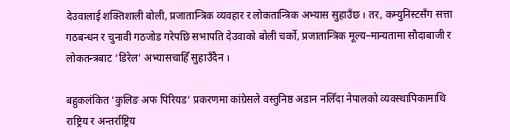देउवालाई शक्तिशाली बोली, प्रजातान्त्रिक व्यवहार र लोकतान्त्रिक अभ्यास सुहाउँछ । तर, कम्युनिस्टसँग सत्ता गठबन्धन र चुनावी गठजोड गरेपछि सभापति देउवाको बोली चर्को, प्रजातान्त्रिक मूल्य–मान्यतामा सौदाबाजी र लोकतन्त्रबाट ‘डिरेल’ अभ्यासचाहिँ सुहाउँदैन ।

बहुकलंकित ‘कुलिङ अफ पिरियड’ प्रकरणमा कांग्रेसले वस्तुनिष्ठ अडान नलिँदा नेपालको व्यवस्थापिकामाथि राष्ट्रिय र अन्तर्राष्ट्रिय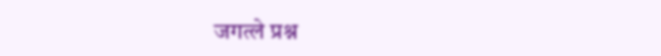जगत्ले प्रश्न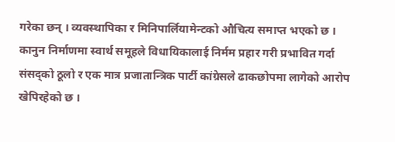गरेका छन् । व्यवस्थापिका र मिनिपार्लियामेन्टको औचित्य समाप्त भएको छ । कानुन निर्माणमा स्वार्थ समूहले विधायिकालाई निर्मम प्रहार गरी प्रभावित गर्दा संसद्को ठूलो र एक मात्र प्रजातान्त्रिक पार्टी कांग्रेसले ढाकछोपमा लागेको आरोप खेपिरहेको छ ।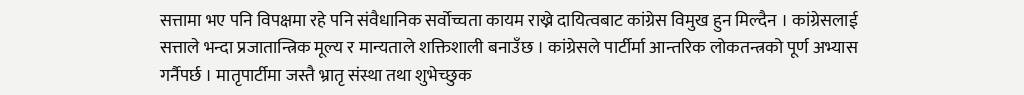सत्तामा भए पनि विपक्षमा रहे पनि संवैधानिक सर्वोच्चता कायम राख्ने दायित्वबाट कांग्रेस विमुख हुन मिल्दैन । कांग्रेसलाई सत्ताले भन्दा प्रजातान्त्रिक मूल्य र मान्यताले शक्तिशाली बनाउँछ । कांग्रेसले पार्टीर्मा आन्तरिक लोकतन्त्रको पूर्ण अभ्यास गर्नैपर्छ । मातृपार्टीमा जस्तै भ्रातृ संस्था तथा शुभेच्छुक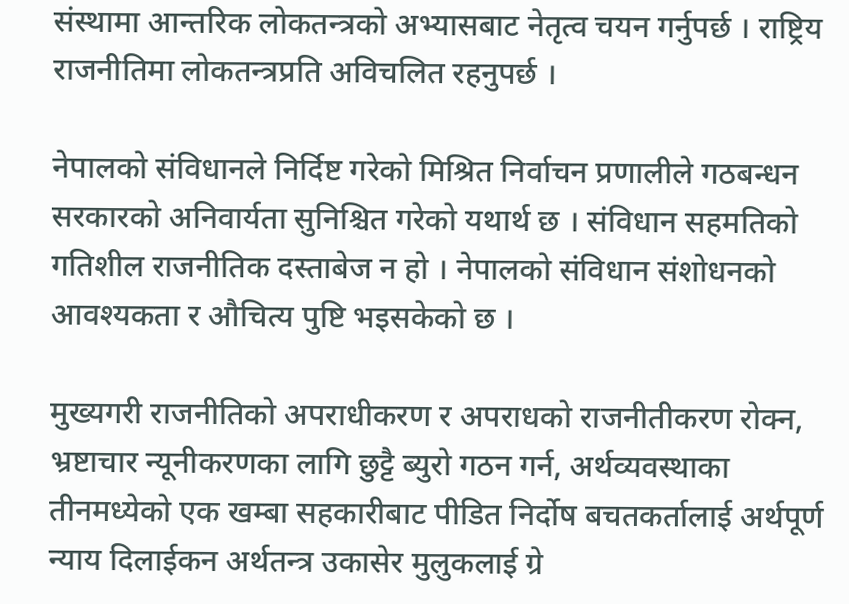संस्थामा आन्तरिक लोकतन्त्रको अभ्यासबाट नेतृत्व चयन गर्नुपर्छ । राष्ट्रिय राजनीतिमा लोकतन्त्रप्रति अविचलित रहनुपर्छ ।

नेपालको संविधानले निर्दिष्ट गरेको मिश्रित निर्वाचन प्रणालीले गठबन्धन सरकारको अनिवार्यता सुनिश्चित गरेको यथार्थ छ । संविधान सहमतिको गतिशील राजनीतिक दस्ताबेज न हो । नेपालको संविधान संशोधनको आवश्यकता र औचित्य पुष्टि भइसकेको छ ।

मुख्यगरी राजनीतिको अपराधीकरण र अपराधको राजनीतीकरण रोक्न, भ्रष्टाचार न्यूनीकरणका लागि छुट्टै ब्युरो गठन गर्न, अर्थव्यवस्थाका तीनमध्येको एक खम्बा सहकारीबाट पीडित निर्दोष बचतकर्तालाई अर्थपूर्ण न्याय दिलाईकन अर्थतन्त्र उकासेर मुलुकलाई ग्रे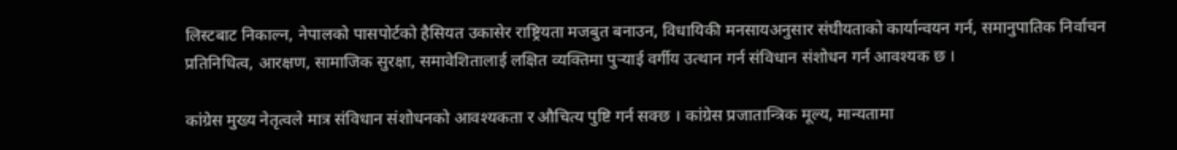लिस्टबाट निकाल्न, नेपालको पासपोर्टको हैसियत उकासेर राष्ट्रियता मजबुत बनाउन, विधायिकी मनसायअनुसार संघीयताको कार्यान्वयन गर्न, समानुपातिक निर्वाचन प्रतिनिधित्व, आरक्षण, सामाजिक सुरक्षा, समावेशितालाई लक्षित व्यक्तिमा पुर्‍याई वर्गीय उत्थान गर्न संविधान संशोधन गर्न आवश्यक छ ।

कांग्रेस मुख्य नेतृत्वले मात्र संविधान संशोधनको आवश्यकता र औचित्य पुष्टि गर्न सक्छ । कांग्रेस प्रजातान्त्रिक मूल्य, मान्यतामा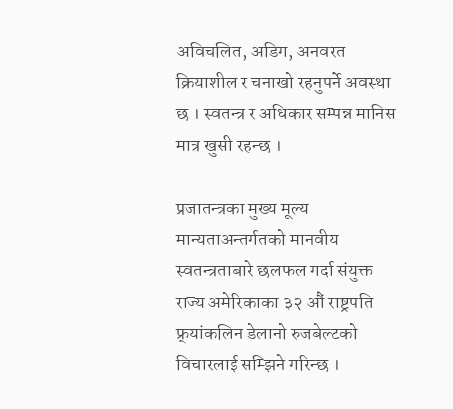अविचलित, अडिग, अनवरत क्रियाशील र चनाखो रहनुपर्ने अवस्था छ । स्वतन्त्र र अधिकार सम्पन्न मानिस मात्र खुसी रहन्छ ।

प्रजातन्त्रका मुख्य मूल्य मान्यताअन्तर्गतको मानवीय स्वतन्त्रताबारे छलफल गर्दा संयुक्त राज्य अमेरिकाका ३२ औं राष्ट्रपति फ्र्यांकलिन डेलानो रुजबेल्टको विचारलाई सम्झिने गरिन्छ ।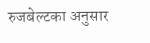रुजबेल्टका अनुसार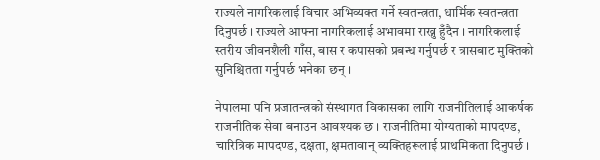राज्यले नागरिकलाई विचार अभिव्यक्त गर्ने स्वतन्त्रता, धार्मिक स्वतन्त्रता दिनुपर्छ । राज्यले आफ्ना नागरिकलाई अभावमा राख्नु हुँदैन । नागरिकलाई स्तरीय जीवनशैली गाँस, बास र कपासको प्रबन्ध गर्नुपर्छ र त्रासबाट मुक्तिको सुनिश्चितता गर्नुपर्छ भनेका छन् ।

नेपालमा पनि प्रजातन्त्रको संस्थागत विकासका लागि राजनीतिलाई आकर्षक राजनीतिक सेवा बनाउन आवश्यक छ । राजनीतिमा योग्यताको मापदण्ड, चारित्रिक मापदण्ड, दक्षता, क्षमतावान् व्यक्तिहरूलाई प्राथमिकता दिनुपर्छ ।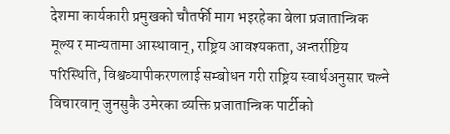देशमा कार्यकारी प्रमुखको चौतर्फी माग भइरहेका बेला प्रजातान्त्रिक मूल्य र मान्यतामा आस्थावान्, राष्ट्रिय आवश्यकता, अन्तर्राष्टिय परिस्थिति, विश्वव्यापीकरणलाई सम्बोधन गरी राष्ट्रिय स्वार्थअनुसार चल्ने विचारवान् जुनसुकै उमेरका व्यक्ति प्रजातान्त्रिक पार्टीको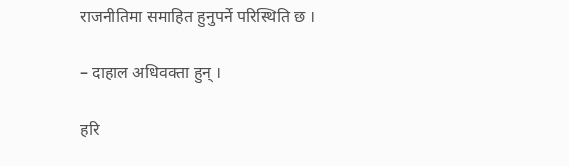राजनीतिमा समाहित हुनुपर्ने परिस्थिति छ ।

– दाहाल अधिवक्ता हुन् ।

हरि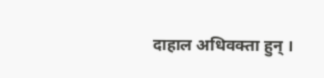दाहाल अधिवक्ता हुन् ।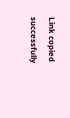Link copied successfully